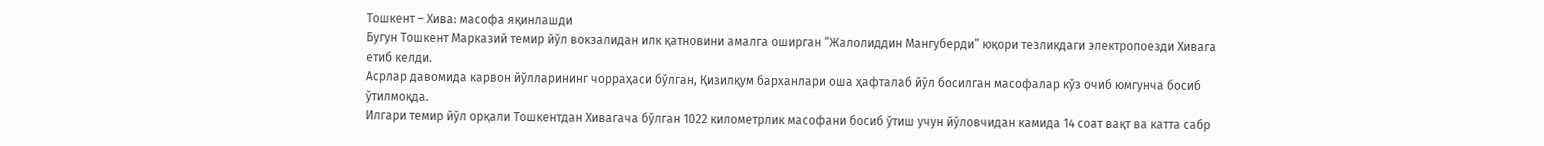Тошкент – Хива: масофа яқинлашди
Бугун Тошкент Марказий темир йўл вокзалидан илк қатновини амалга оширган “Жалолиддин Мангуберди” юқори тезликдаги электропоезди Хивага етиб келди.
Асрлар давомида карвон йўлларининг чорраҳаси бўлган, Қизилқум барханлари оша ҳафталаб йўл босилган масофалар кўз очиб юмгунча босиб ўтилмоқда.
Илгари темир йўл орқали Тошкентдан Хивагача бўлган 1022 километрлик масофани босиб ўтиш учун йўловчидан камида 14 соат вақт ва катта сабр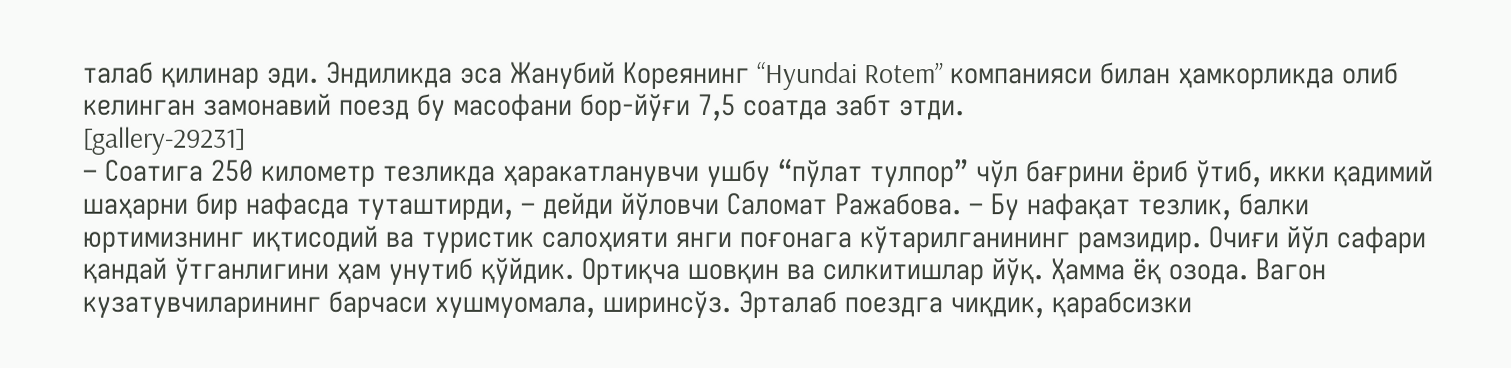талаб қилинар эди. Эндиликда эса Жанубий Кореянинг “Hyundai Rotem” компанияси билан ҳамкорликда олиб келинган замонавий поезд бу масофани бор-йўғи 7,5 соатда забт этди.
[gallery-29231]
– Соатига 250 километр тезликда ҳаракатланувчи ушбу “пўлат тулпор” чўл бағрини ёриб ўтиб, икки қадимий шаҳарни бир нафасда туташтирди, – дейди йўловчи Саломат Ражабова. – Бу нафақат тезлик, балки юртимизнинг иқтисодий ва туристик салоҳияти янги поғонага кўтарилганининг рамзидир. Очиғи йўл сафари қандай ўтганлигини ҳам унутиб қўйдик. Ортиқча шовқин ва силкитишлар йўқ. Ҳамма ёқ озода. Вагон кузатувчиларининг барчаси хушмуомала, ширинсўз. Эрталаб поездга чиқдик, қарабсизки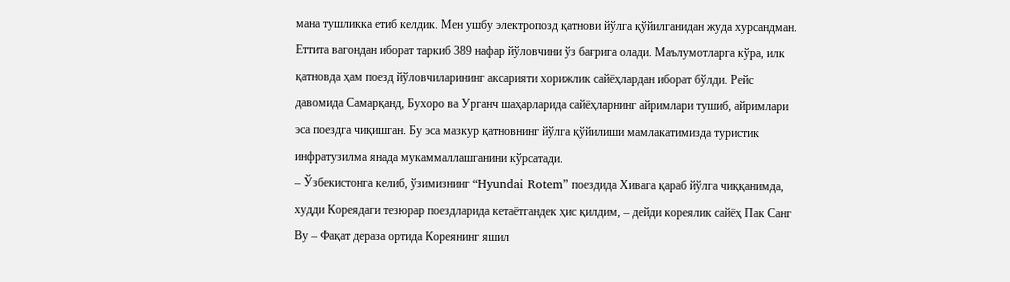мана тушликка етиб келдик. Мен ушбу электропозд қатнови йўлга қўйилганидан жуда хурсандман.
Еттита вагондан иборат таркиб 389 нафар йўловчини ўз бағрига олади. Маълумотларга кўра, илк қатновда ҳам поезд йўловчиларининг аксарияти хорижлик сайёҳлардан иборат бўлди. Рейс давомида Самарқанд, Бухоро ва Урганч шаҳарларида сайёҳларнинг айримлари тушиб, айримлари эса поездга чиқишган. Бу эса мазкур қатновнинг йўлга қўйилиши мамлакатимизда туристик инфратузилма янада мукаммаллашганини кўрсатади.
– Ўзбекистонга келиб, ўзимизнинг “Hyundai Rotem” поездида Хивага қараб йўлга чиққанимда, худди Кореядаги тезюрар поездларида кетаётгандек ҳис қилдим, – дейди кореялик сайёҳ Пак Санг Ву – Фақат дераза ортида Кореянинг яшил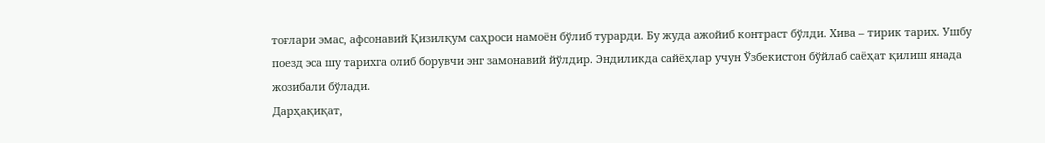тоғлари эмас, афсонавий Қизилқум саҳроси намоён бўлиб турарди. Бу жуда ажойиб контраст бўлди. Хива – тирик тарих. Ушбу поезд эса шу тарихга олиб борувчи энг замонавий йўлдир. Эндиликда сайёҳлар учун Ўзбекистон бўйлаб саёҳат қилиш янада жозибали бўлади.
Дарҳақиқат,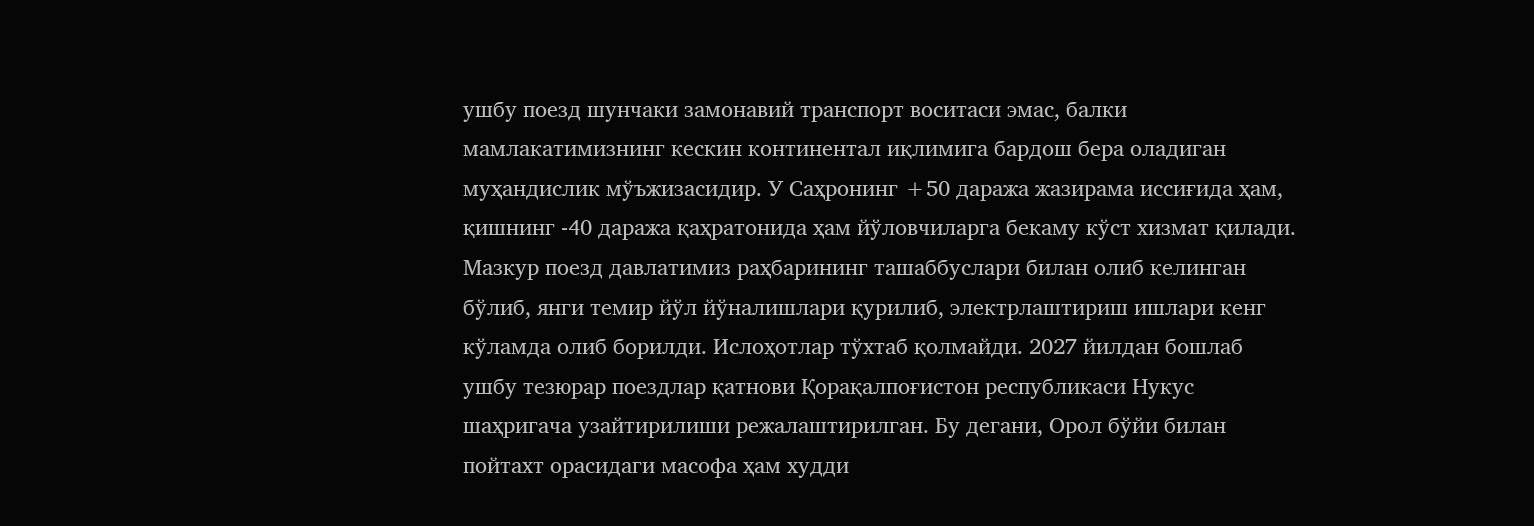ушбу поезд шунчаки замонавий транспорт воситаси эмас, балки мамлакатимизнинг кескин континентал иқлимига бардош бера оладиган муҳандислик мўъжизасидир. У Саҳронинг +50 даража жазирама иссиғида ҳам, қишнинг -40 даража қаҳратонида ҳам йўловчиларга бекаму кўст хизмат қилади.
Мазкур поезд давлатимиз раҳбарининг ташаббуслари билан олиб келинган бўлиб, янги темир йўл йўналишлари қурилиб, электрлаштириш ишлари кенг кўламда олиб борилди. Ислоҳотлар тўхтаб қолмайди. 2027 йилдан бошлаб ушбу тезюрар поездлар қатнови Қорақалпоғистон республикаси Нукус шаҳригача узайтирилиши режалаштирилган. Бу дегани, Орол бўйи билан пойтахт орасидаги масофа ҳам худди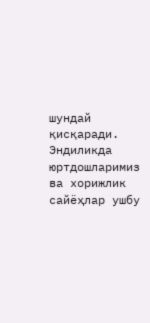шундай қисқаради.
Эндиликда юртдошларимиз ва хорижлик сайёҳлар ушбу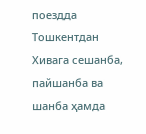поездда Тошкентдан Хивага сешанба, пайшанба ва шанба ҳамда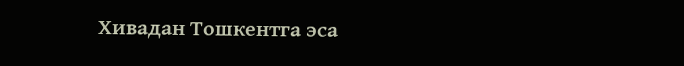Хивадан Тошкентга эса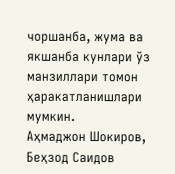чоршанба, жума ва якшанба кунлари ўз манзиллари томон ҳаракатланишлари мумкин.
Аҳмаджон Шокиров,
Беҳзод Саидов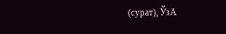(сурат), ЎзА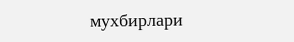мухбирлари